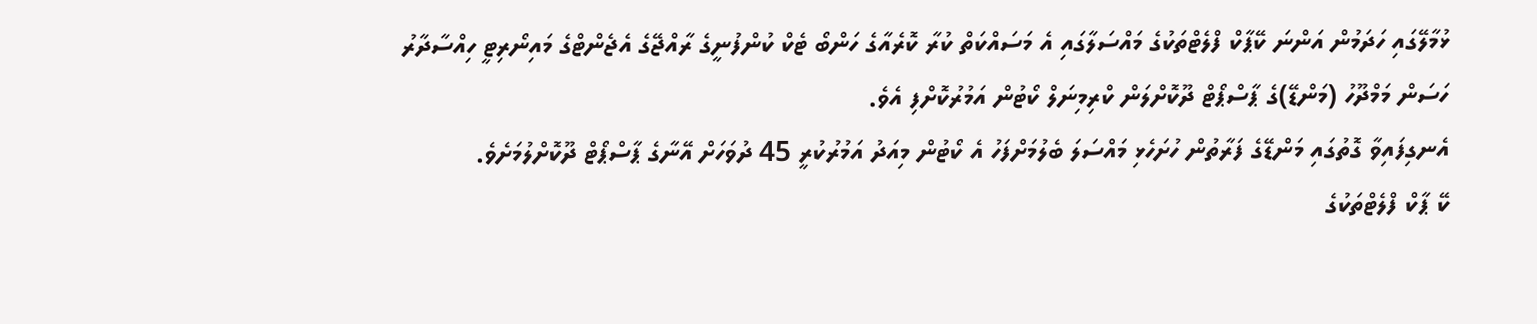ޅުމާލޭގައި ހަދަމުން އަންނަ ކޭޕާކް ފްލެޓްތަކުގެ މައްސަލާގައި އެ މަސައްކަތް ކުރާ ކޮރެއާގެ ހަންބޯ ޓެކް ކުންފުނީގެ ރާއްޖޭގެ އެޖެންޓްގެ މައިނޯރިޓީ ހިއްސާދާރު ހަސަން މަމްދޫހު (މަންޑޭ)ގެ ޕާސްޕޯޓް ދޫކޮށްލަން ކްރިމިނަލް ކޯޓުން އަމުރުކޮށްފި އެވެ.
އެނގިފައިވާ ގޮތުގައި މަންޑޭގެ ފަރާތުން ހުށަހެޅި މައްސަލަ ބެލުމަށްފަހު އެ ކޯޓުން މިއަދު އަމުރުކުރީ 45 ދުވަހަށް އޭނާގެ ޕާސްޕޯޓް ދޫކޮށްލުމަށެވެ.
ކޭ ޕާކް ފްލެޓްތަކުގެ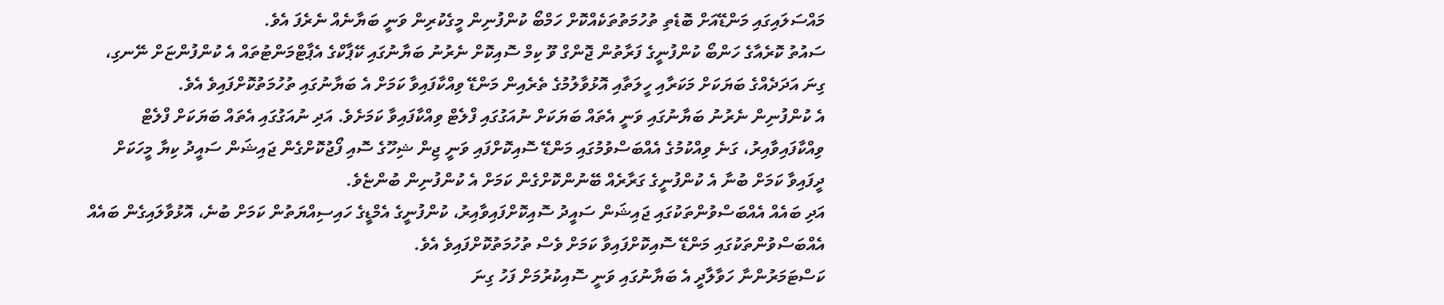މައްސަލައިގައި މަންޑޭއަށް ބޮޑެތި ތުހުމަތުތަކެއްކޮށް ހަމްބޯ ކުންފުނިން މީގެކުރިން ވަނީ ބަޔާނެއް ނެރެފަ އެވެ.
ސައުތު ކޮރެއާގެ ހަންބޯ ކުންފުނީގެ ފަރާތުން ޖޮންގް ވޫ ކިމް ސޮއިކޮށް ނެރުނު ބަޔާނުގައި ކޭޕާކްގެ އެޕާޓްމަންޓުތައް އެ ކުންފުންޏަށް ނޭނގި، ގިނަ އަދަދެއްގެ ބަޔަކަށް މަކަރާއި ހީލަތާއި އޮޅުވާލުމުގެ ތެރެއިން މަންޑޭ ވިއްކާފައިވާ ކަމަށް އެ ބަޔާނުގައި ތުހުމަތުކޮށްފައިވެ އެވެ.
އެ ކުންފުނިން ނެރުނު ބަޔާނުގައި ވަނީ އެތައް ބަޔަކަށް ނުއަގުގައި ފްލެޓް ވިއްކާފައިވާ ކަމަށެވެ. އަދި ނުއަގުގައި އެތައް ބަޔަކަށް ފްލެޓް ވިއްކާފައިވާއިރު، ގަނެ ވިއްކުމުގެ އެއްބަސްވުމުގައި މަންޑޭ ސޮއިކޮށްފައި ވަނީ ޖިން ޝިހޫގެ ސޮއި ފޯޖުކޮށްގެން ޖައިޝަން ސައީދު ކިޔާ މީހަކަށް ދީފައިވާ ކަމަށް ބުނާ އެ ކުންފުނީގެ ގަރާރެއް ބޭނުންކޮށްގެން ކަމަށް އެ ކުންފުނިން ބުންޏެވެ.
އަދި ބައެއް އެއްބަސްވުންތަކުގައި ޖައިޝަން ސައީދު ސޮއިކޮށްފައިވާއިރު، ކުންފުނީގެ އެމްޑީގެ ހައިސިއްޔަތުން ކަމަށް ބުނެ، އޮޅުވާލައިގެން ބައެއް އެއްބަސްވުންތަކުގައި މަންޑޭ ސޮއިކޮށްފައިވާ ކަމަށް ވެސް ތުހުމަތުކޮށްފައިވެ އެވެ.
ކަސްޓަމަރުންނާ ހަވާލާދީ އެ ބަޔާނުގައި ވަނީ ސޮއިކުރުމަށް ފަހު ގިނަ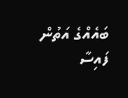ބައެއްގެ އަތުން ފައިސާ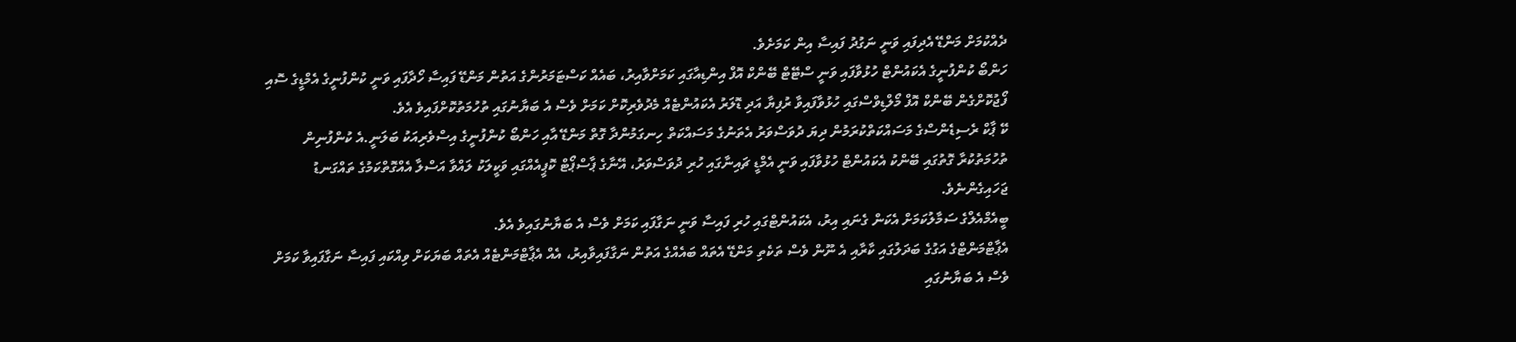ދެއްކުމަށް މަންޑޭ އެދިފައި ވަނީ ނަގުދު ފައިސާ އިން ކަމަށެވެ.
ހަންބޯ ކުންފުނީގެ އެކައުންޓް ހުޅުވާފައި ވަނީ ސްޓޭޓް ބޭންކް އޮފް އިންޑިއާގައި ކަމަށްވާއިރު، ބައެއް ކަސްޓަމަރުންގެ އަތުން މަންޑޭ ފައިސާ ހޯދާފައި ވަނީ ކުންފުނީގެ އެމްޑީގެ ސޮއި ފޯޖުކޮށްގެން ބޭންކް އޮފް މޯލްޑިވްސްގައި ހުޅުވާފައިވާ ރުފިޔާ އަދި ޑޮލަރު އެކައުންޓެއް މެދުވެރިކޮށް ކަމަށް ވެސް އެ ބަޔާނުގައި ތުހުމަތުކޮށްފައިވެ އެވެ.
ކޭ ޕާކް ރެސިޑެންސްގެ މަސައްކަތްކުރަމުން ދިޔަ ދުވަސްވަރު އެތަނުގެ މަސައްކަތް ހިނގަމުންދާ ގޮތް މަންޑޭ އާއި ހަންބޯ ކުންފުނީގެ އިސްވެރިއަކު ބަލަނީ.އެ ކުންފުނިން ތުހުމަތުކުރާ ގޮތުގައި ބޭންކު އެކައުންޓް ހުޅުވާފައި ވަނީ އެމްޑީ ޗައިނާގައި ހުރި ދުވަސްވަރު، އޭނާގެ ޕާސްޕޯޓް ކޮޕީއެއްގައި ވަކީލަކު ލައްވާ އަސްލާ އެއްގޮތްކަމުގެ ތައްގަނޑު ޖަހައިގެންނެވެ.
ބީއެމްއެލްގެ ސަމާލުކަމަށް އެކަން ގެނައި އިރު، އެކައުންޓްގައި ހުރި ފައިސާ ވަނީ ނަގާފައި ކަމަށް ވެސް އެ ބަޔާނުގައިވެ އެވެ.
އެޕާޓްމަންޓްގެ އަގުގެ ބަދަލުގައި ކާރާއި އެ ނޫން ވެސް ތަކެތި މަންޑޭ އެތައް ބައެއްގެ އަތުން ނަގާފައިވާއިރު، އެއް އެޕާޓްމަންޓެއް އެތައް ބަޔަކަށް ވިއްކައި ފައިސާ ނަގާފައިވާ ކަމަށް ވެސް އެ ބަޔާނުގައި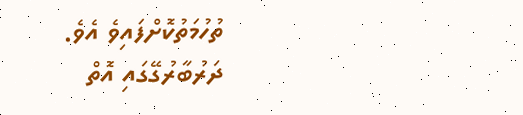ތުހުމަތުކޮށްފައިވެ އެވެ.
ދަރުބާރުގޭގައި އޮތް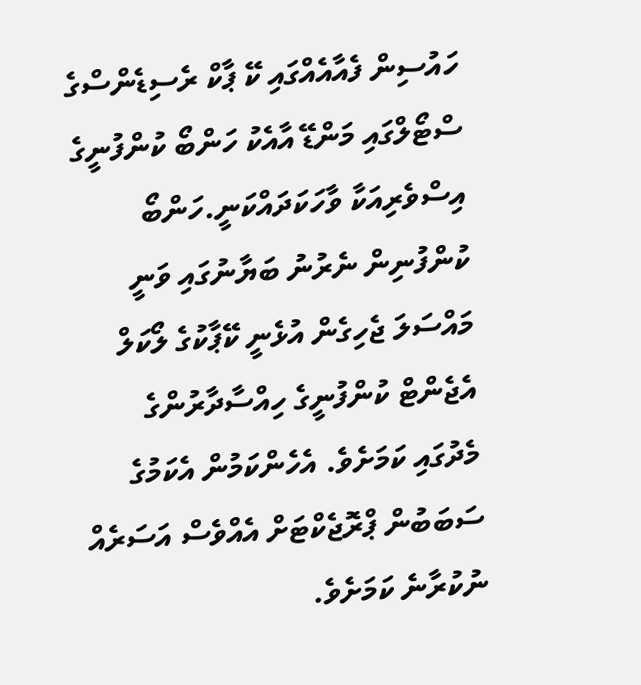ހައުސިން ފެއާއެއްގައި ކޭ ޕާކް ރެސިޑެންސްގެ ސްޓޯލްގައި މަންޑޭ އާއެކު ހަންބޯ ކުންފުނީގެ އިސްވެރިއަކާ ވާހަކަދައްކަނީ.ހަންބޯ ކުންފުނިން ނެރުނު ބަޔާނުގައި ވަނީ މައްސަލަ ޖެހިގެން އުޅެނީ ކޭޕާކުގެ ލޯކަލް އެޖެންޓް ކުންފުނީގެ ހިއްސާދާރުންގެ މެދުގައި ކަމަށެވެ. އެހެންކަމުން އެކަމުގެ ސަބަބުން ޕްރޮޖެކްޓަށް އެއްވެސް އަސަރެއް ނުކުރާނެ ކަމަށެވެ.